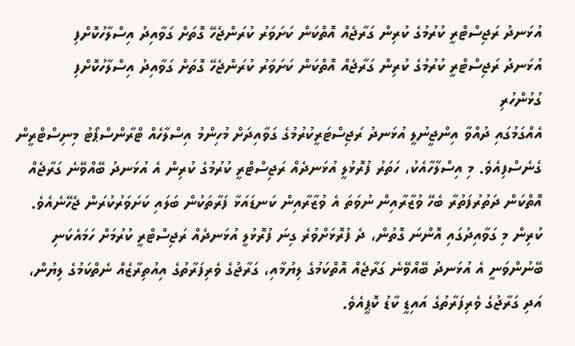އުޅަނދު ރަޖިސްޓްރީ ކުރުމުގެ ކުރިން ގަރާޖެއް އޮތްކަން ކަށަވަރު ކުރަންޖެހޭ ގޮތަށް ގަވާއިދު އިސްލާހުކޮށްފި
އުޅަނދު ރަޖިސްޓްރީ ކުރުމުގެ ކުރިން ގަރާޖެއް އޮތްކަން ކަށަވަރު ކުރަންޖެހޭ ގޮތަށް ގަވާއިދު އިސްލާހުކޮށްފި
ގުޅުންހުރި
އެއްގަމުގައި ދުއްވާ އިންޖީނުލީ އުޅަނދު ރަޖިސްޓަރީކުރުމުގެ ގަވާއިދަށް މުހިންމު އިސްލާހެއް ޓްރާންސްޕޯޓު މިނިސްޓްރީން ގެނެސްފިއެވެ. މި އިސްލާހާއެކު، ހަތަރު ފުރޮޅުލީ އުޅަނދެއް ރަޖިސްޓްރީ ކުރުމުގެ ކުރިން އެ އުޅަނދު ބޭއްވޭނެ ގަރާޖެއް އޮތްކަން ދަތުރުފަތުރާ ބެހޭ ވުޒާރާއިން ނުވަތަ އެ ވުޒާރާއިން ކަނޑައަޅާ ފަރާތަކުން ބަލައި ކަށަވަރުކުރަން ޖެހޭނެއެވެ.
ކުރިން މި ގަވާއިދުގައި އޮންނަ ގޮތުން، ދެ ފުރޮޅަށްވުރެ ގިނަ ފުރޮޅުލީ އުޅަނދެއް ރަޖިސްޓްރީ ކުރުމަށް ހަމައެކަނި ބޭނުންވަނީ އެ އުޅަނދު ބޭއްވޭނެ ގަރާޖެއް އޮތްކަމުގެ ލިޔުމާއި، ގަރާޖުގެ ވެރިފަރާތުގެ އިއުތިރާޒެއް ނެތްކަމުގެ ލިޔުން، އަދި ގަރާޖުގެ ވެރިފަރާތުގެ އައިޑީ ކާޑު ކޮޕީއެވެ.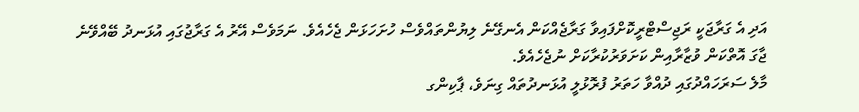އަދި އެ ގަރާޖަކީ ރަޖިސްޓްރީކޮށްފައިވާ ގަރާޖެއްކަން އެނގޭނެ ލިޔުންތައްވެސް ހުށަހަޅަން ޖެހެއެވެ. ނަމަވެސް އޭރު އެ ގަރާޖުގައި އުޅަނދު ބޭއްވޭނެ ޖާގަ އޮތްކަން ވުޒާރާއިން ކަށަވަރުކުރާކަށް ނުޖެހެއެވެ.
މާލެ ސަރަހައްދުގައި ދުއްވާ ހަތަރު ފުރޮޅުލީ އުޅަނދުތައް ގިނަވެ، ޕާކިންގ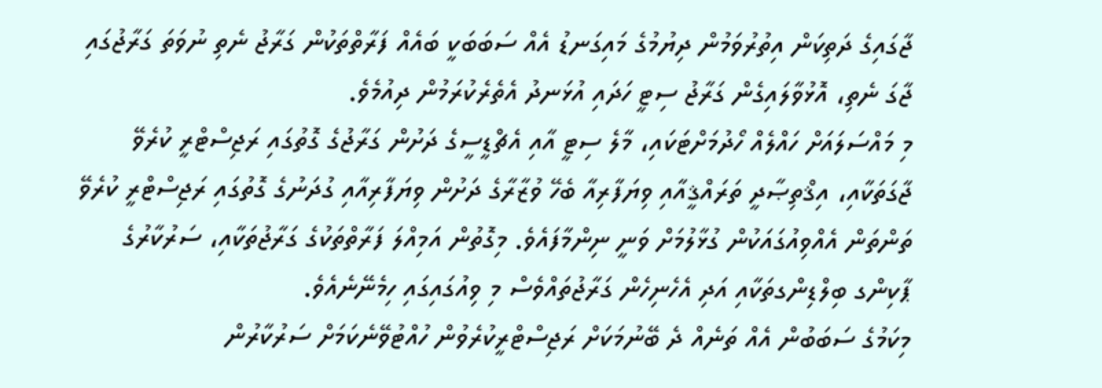ޖާގައިގެ ދަތިކަން އިތުރުވަމުން ދިޔުމުގެ މައިގަނޑު އެއް ސަބަބަކީ ބައެއް ފަރާތްތަކުން ގަރާޖު ނެތި ނުވަތަ ގަރާޖުގައި ޖާގަ ނެތި، އޮޅުވާލައިގެން ގަރާޖު ސިޓީ ހަދައި އުޅަނދު އެތެރެކުރަމުން ދިއުމެވެ.
މި މައްސަލައަށް ހައްލެއް ހޯދުމަށްޓަކައި، މާލެ ސިޓީ އާއި އެޗްޑީސީގެ ދަށުން ގަރާޖުގެ ގޮތުގައި ރަޖިސްޓްރީ ކުރެވޭ ޖާގަތަކާއި، އިޤްތިޞާދީ ތަރައްޤީއާއި ވިޔަފާރިއާ ބެހޭ ވުޒާރާގެ ދަށުން ވިޔަފާރިއާއި ގުދަނުގެ ގޮތުގައި ރަޖިސްޓްރީ ކުރެވޭ ތަންތަން އެއްވިއުގައަކުން ގުޅާލުމަށް ވަނީ ނިންމާފައެވެ. މިގޮތުން އަމިއްލަ ފަރާތްތަކުގެ ގަރާޖުތަކާއި، ސަރުކާރުގެ ޕާކިންގ ބިލްޑިންގތަކާއި އަދި އެހެނިހެން ގަރާޖުތައްވެސް މި ވިއުގައިގައި ހިމެނޭނެއެވެ.
މިކަމުގެ ސަބަބުން އެއް ތަނެއް ދެ ބޭނުމަކަށް ރަޖިސްޓްރީކުރެވުން ހުއްޓުވޭނެކަމަށް ސަރުކާރުން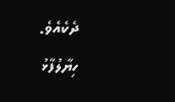ދެކެއެވެ.
ހިޔާލުފާޅު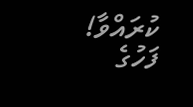ކުރައްވާ!
ފަހުގެ